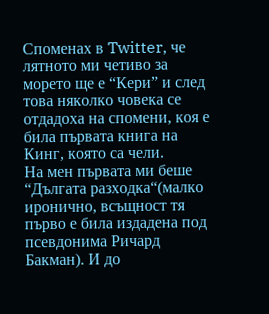Споменах в Twitter, че лятното ми четиво за морето ще е “Кери” и след това няколко човека се отдадоха на спомени, коя е била първата книга на Кинг, която са чели.
На мен първата ми беше “Дългата разходка“(малко иронично, всъщност тя първо е била издадена под псевдонима Ричард Бакман). И до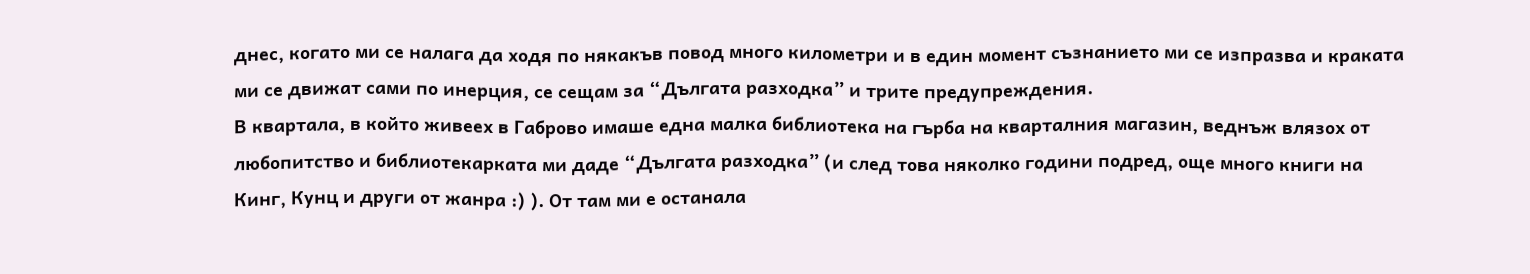днес, когато ми се налага да ходя по някакъв повод много километри и в един момент съзнанието ми се изпразва и краката ми се движат сами по инерция, се сещам за “Дългата разходка” и трите предупреждения.
В квартала, в който живеех в Габрово имаше една малка библиотека на гърба на кварталния магазин, веднъж влязох от любопитство и библиотекарката ми даде “Дългата разходка” (и след това няколко години подред, още много книги на Кинг, Кунц и други от жанра :) ). От там ми е останала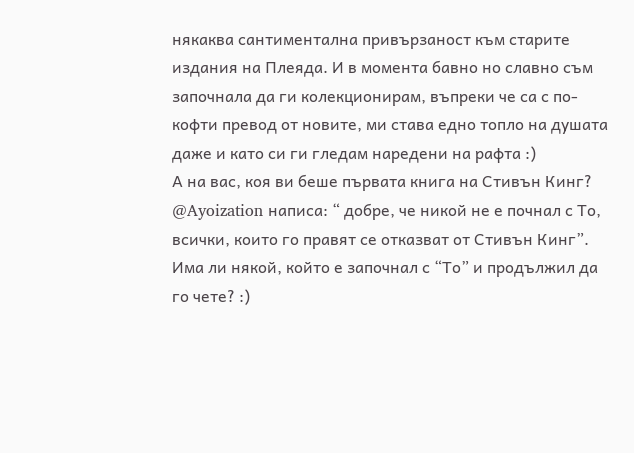някаква сантиментална привързаност към старите издания на Плеяда. И в момента бавно но славно съм започнала да ги колекционирам, въпреки че са с по-кофти превод от новите, ми става едно топло на душата даже и като си ги гледам наредени на рафта :)
А на вас, коя ви беше първата книга на Стивън Кинг? @Ayoization написа: “ добре, че никой не е почнал с То, всички, които го правят се отказват от Стивън Кинг”. Има ли някой, който е започнал с “То” и продължил да го чете? :)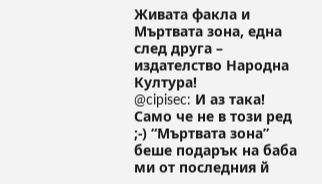Живата факла и Мъртвата зона, една след друга – издателство Народна Култура!
@cipisec: И аз така! Само че не в този ред ;-) “Мъртвата зона” беше подарък на баба ми от последния й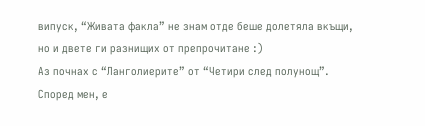випуск, “Живата факла” не знам отде беше долетяла вкъщи, но и двете ги разнищих от препрочитане :)
Аз почнах с “Ланголиерите” от “Четири след полунощ”. Според мен, е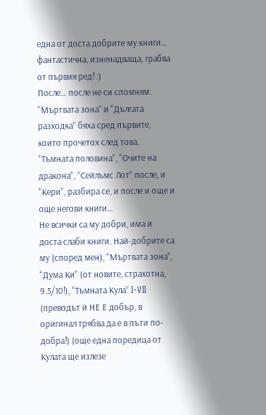една от доста добрите му книги… фантастична, изненадваща, грабва от първия ред! :)
После… после не си спомням. “Мъртвата зона” и “Дългата разходка” бяха сред първите, които прочетох след това. “Тъмната половина”, “Очите на дракона”, “Сейлъмс Лот” после, и “Кери”, разбира се, и после и още и още негови книги…
Не всички са му добри, има и доста слаби книги. Най-добрите са му (според мен), “Мъртвата зона”, “Дума Ки” (от новите, страхотна, 9.5/10!), “Тъмната Кула” I-VII (преводът й НЕ Е добър, в оригинал трябва да е в пъти по-добра!) (още една поредица от Кулата ще излезе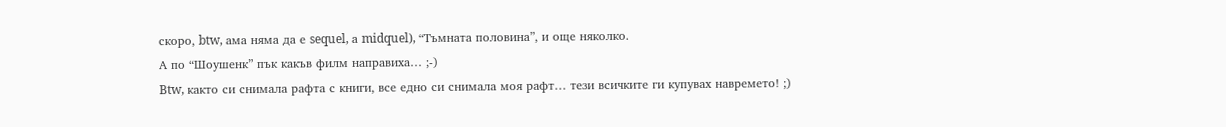скоро, btw, ама няма да е sequel, а midquel), “Тъмната половина”, и още няколко.
А по “Шоушенк” пък какъв филм направиха… ;-)
Btw, както си снимала рафта с книги, все едно си снимала моя рафт… тези всичките ги купувах навремето! ;)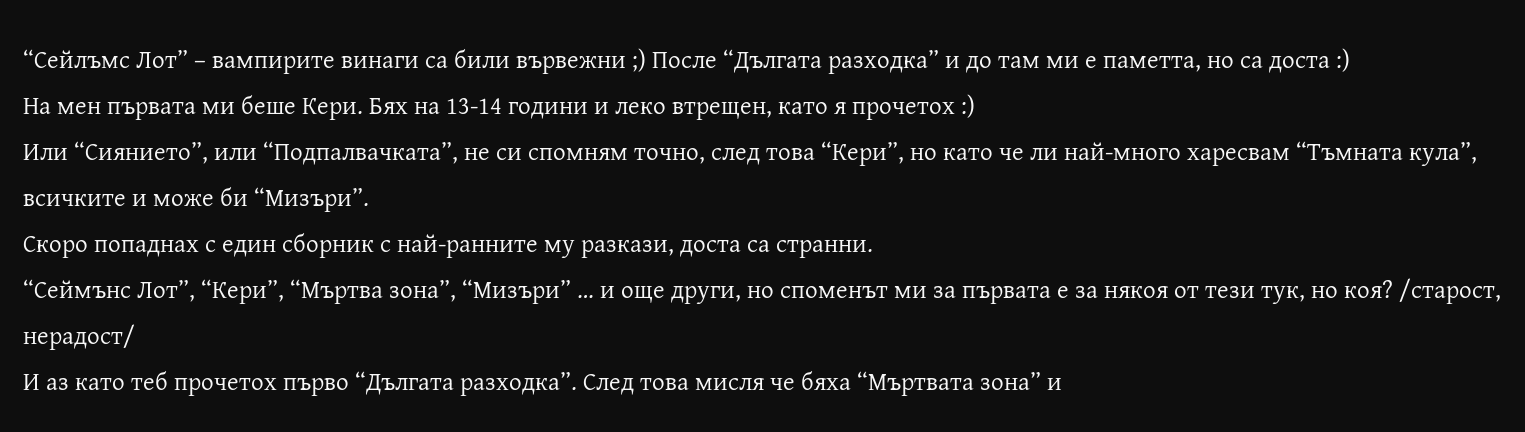“Сейлъмс Лот” – вампирите винаги са били вървежни ;) После “Дългата разходка” и до там ми е паметта, но са доста :)
На мен първата ми беше Кери. Бях на 13-14 години и леко втрещен, като я прочетох :)
Или “Сиянието”, или “Подпалвачката”, не си спомням точно, след това “Кери”, но като че ли най-много харесвам “Тъмната кула”, всичките и може би “Мизъри”.
Скоро попаднах с един сборник с най-ранните му разкази, доста са странни.
“Сеймънс Лот”, “Кери”, “Мъртва зона”, “Мизъри” … и още други, но споменът ми за първата е за някоя от тези тук, но коя? /старост, нерадост/
И аз като теб прочетох първо “Дългата разходка”. След това мисля че бяха “Мъртвата зона” и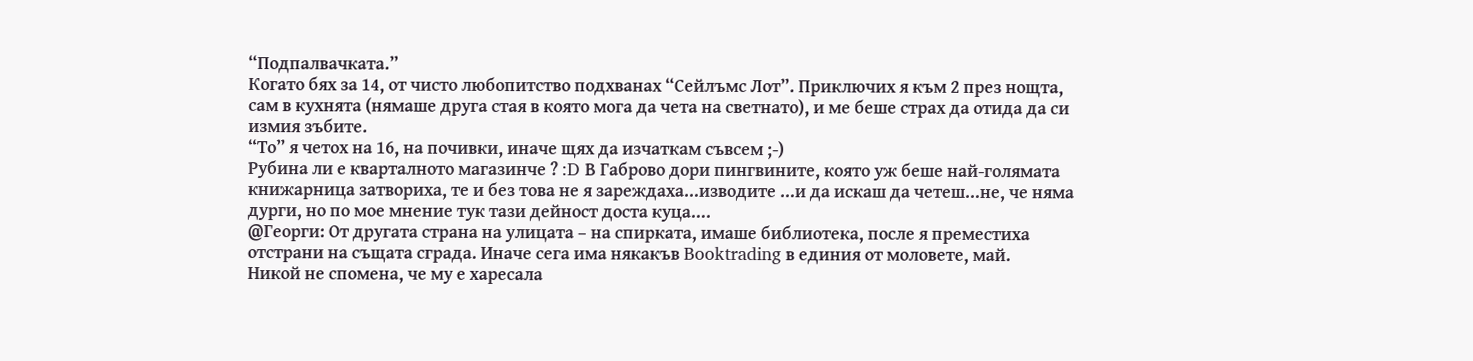“Подпалвачката.”
Когато бях за 14, от чисто любопитство подхванах “Сейлъмс Лот”. Приключих я към 2 през нощта, сам в кухнята (нямаше друга стая в която мога да чета на светнато), и ме беше страх да отида да си измия зъбите.
“То” я четох на 16, на почивки, иначе щях да изчаткам съвсем ;-)
Рубина ли е кварталното магазинче ? :D В Габрово дори пингвините, която уж беше най-голямата книжарница затвориха, те и без това не я зареждаха…изводите …и да искаш да четеш…не, че няма дурги, но по мое мнение тук тази дейност доста куца….
@Георги: От другата страна на улицата – на спирката, имаше библиотека, после я преместиха отстрани на същата сграда. Иначе сега има някакъв Booktrading в единия от моловете, май.
Никой не спомена, че му е харесала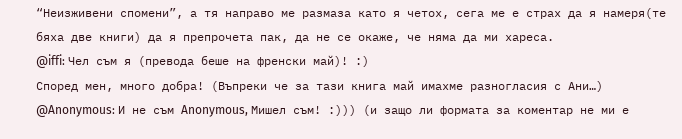“Неизживени спомени”, а тя направо ме размаза като я четох, сега ме е страх да я намеря(те бяха две книги) да я препрочета пак, да не се окаже, че няма да ми хареса.
@iffi: Чел съм я (превода беше на френски май)! :)
Според мен, много добра! (Въпреки че за тази книга май имахме разногласия с Ани…)
@Anonymous: И не съм Anonymous, Мишел съм! :))) (и защо ли формата за коментар не ми е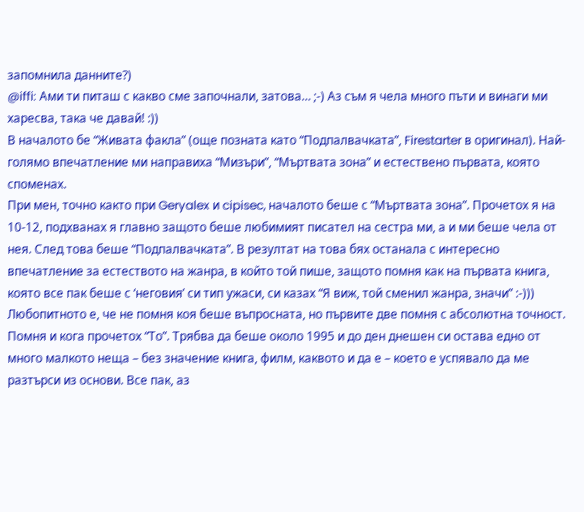запомнила данните?)
@iffi: Ами ти питаш с какво сме започнали, затова… ;-) Аз съм я чела много пъти и винаги ми харесва, така че давай! :))
В началото бе “Живата факла” (още позната като “Подпалвачката”, Firestarter в оригинал). Най-голямо впечатление ми направиха “Мизъри”, “Мъртвата зона” и естествено първата, която споменах.
При мен, точно както при Geryalex и cipisec, началото беше с “Мъртвата зона”. Прочетох я на 10-12, подхванах я главно защото беше любимият писател на сестра ми, а и ми беше чела от нея. След това беше “Подпалвачката”. В резултат на това бях останала с интересно впечатление за естеството на жанра, в който той пише, защото помня как на първата книга, която все пак беше с ‘неговия’ си тип ужаси, си казах “Я виж, той сменил жанра, значи” :-))) Любопитното е, че не помня коя беше въпросната, но първите две помня с абсолютна точност.
Помня и кога прочетох “То”. Трябва да беше около 1995 и до ден днешен си остава едно от много малкото неща – без значение книга, филм, каквото и да е – което е успявало да ме разтърси из основи. Все пак, аз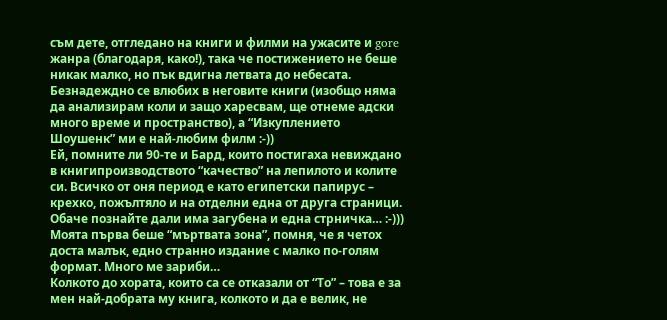съм дете, отгледано на книги и филми на ужасите и gore жанра (благодаря, како!), така че постижението не беше никак малко, но пък вдигна летвата до небесата.
Безнадеждно се влюбих в неговите книги (изобщо няма да анализирам коли и защо харесвам, ще отнеме адски много време и пространство), а “Изкуплението Шоушенк” ми е най-любим филм :-))
Ей, помните ли 90-те и Бард, които постигаха невиждано в книгипроизводството “качество” на лепилото и колите си. Всичко от оня период е като египетски папирус – крехко, пожълтяло и на отделни една от друга страници. Обаче познайте дали има загубена и една стрничка… :-)))
Моята първа беше “мъртвата зона”, помня, че я четох доста малък, едно странно издание с малко по-голям формат. Много ме зариби…
Колкото до хората, които са се отказали от “То” – това е за мен най-добрата му книга, колкото и да е велик, не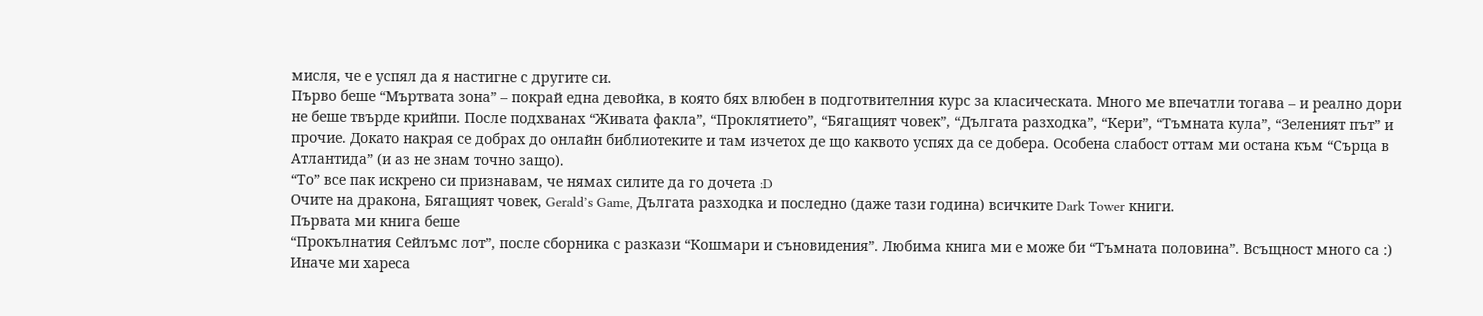мисля, че е успял да я настигне с другите си.
Първо беше “Мъртвата зона” – покрай една девойка, в която бях влюбен в подготвителния курс за класическата. Много ме впечатли тогава – и реално дори не беше твърде крийпи. После подхванах “Живата факла”, “Проклятието”, “Бягащият човек”, “Дългата разходка”, “Кери”, “Тъмната кула”, “Зеленият път” и прочие. Докато накрая се добрах до онлайн библиотеките и там изчетох де що каквото успях да се добера. Особена слабост оттам ми остана към “Сърца в Атлантида” (и аз не знам точно защо).
“То” все пак искрено си признавам, че нямах силите да го дочета :D
Очите на дракона, Бягащият човек, Gerald’s Game, Дългата разходка и последно (даже тази година) всичките Dark Tower книги.
Първата ми книга беше
“Прокълнатия Сейлъмс лот”, после сборника с разкази “Кошмари и съновидения”. Любима книга ми е може би “Тъмната половина”. Всъщност много са :)
Иначе ми хареса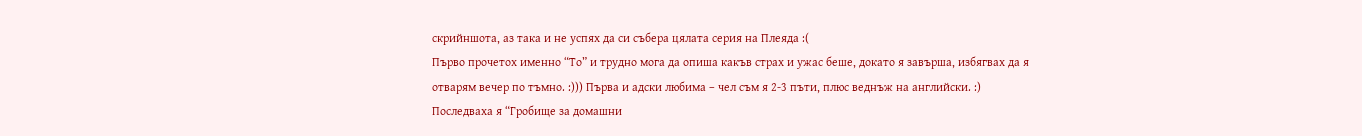скрийншота, аз така и не успях да си събера цялата серия на Плеяда :(
Първо прочетох именно “То” и трудно мога да опиша какъв страх и ужас беше, докато я завърша, избягвах да я отварям вечер по тъмно. :))) Първа и адски любима – чел съм я 2-3 пъти, плюс веднъж на английски. :)
Последваха я “Гробище за домашни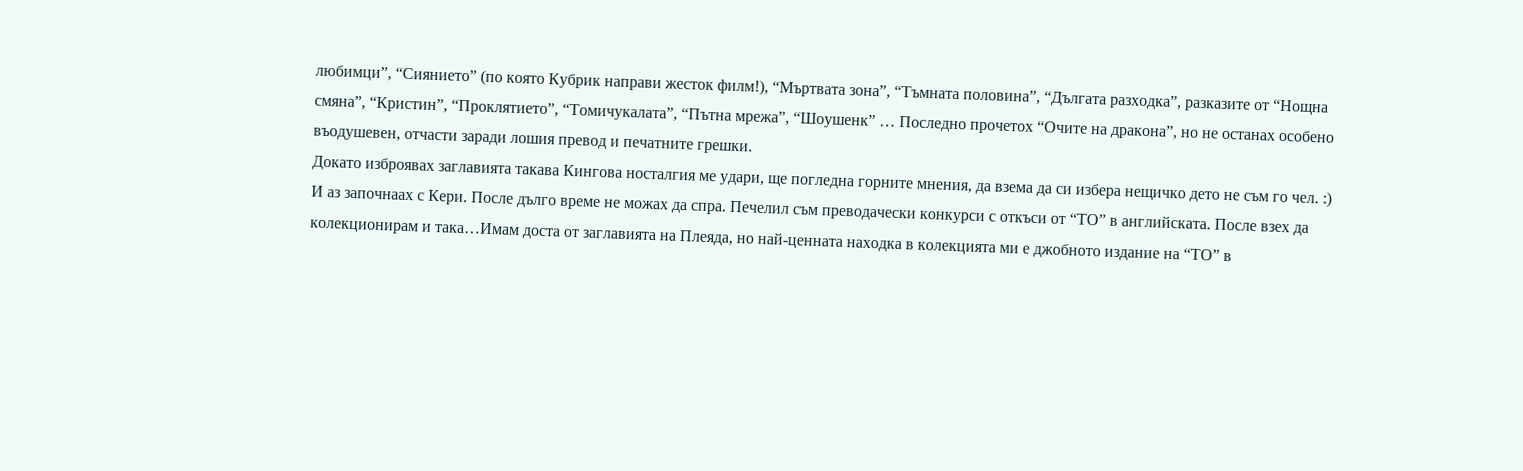любимци”, “Сиянието” (по която Кубрик направи жесток филм!), “Мъртвата зона”, “Тъмната половина”, “Дългата разходка”, разказите от “Нощна смяна”, “Кристин”, “Проклятието”, “Томичукалата”, “Пътна мрежа”, “Шоушенк” … Последно прочетох “Очите на дракона”, но не останах особено въодушевен, отчасти заради лошия превод и печатните грешки.
Докато изброявах заглавията такава Кингова носталгия ме удари, ще погледна горните мнения, да взема да си избера нещичко дето не съм го чел. :)
И аз започнаах с Кери. После дълго време не можах да спра. Печелил съм преводачески конкурси с откъси от “ТО” в английската. После взех да колекционирам и така…Имам доста от заглавията на Плеяда, но най-ценната находка в колекцията ми е джобното издание на “ТО” в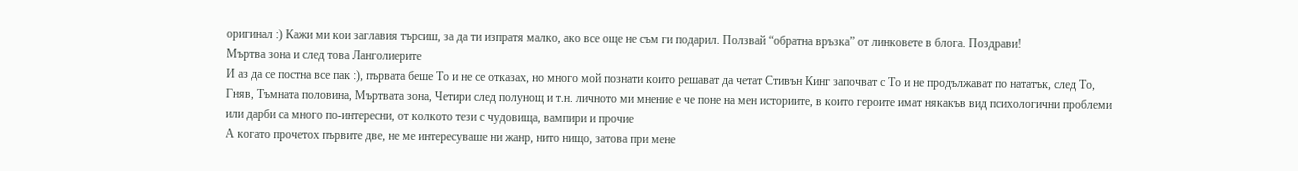оригинал :) Кажи ми кои заглавия търсиш, за да ти изпратя малко, ако все още не съм ги подарил. Ползвай “обратна връзка” от линковете в блога. Поздрави!
Мъртва зона и след това Ланголиерите
И аз да се постна все пак :), първата беше То и не се отказах, но много мой познати които решават да четат Стивън Кинг започват с То и не продължават по нататък, след То, Гняв, Тъмната половина, Мъртвата зона, Четири след полунощ и т.н. личното ми мнение е че поне на мен историите, в които героите имат някакъв вид психологични проблеми или дарби са много по-интересни, от колкото тези с чудовища, вампири и прочие
А когато прочетох първите две, не ме интересуваше ни жанр, нито нищо, затова при мене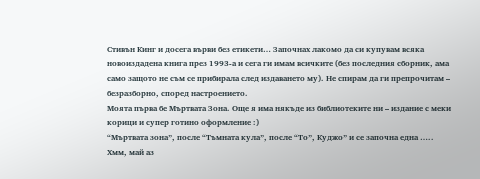Стивън Кинг и досега върви без етикети… Започнах лакомо да си купувам всяка новоиздадена книга през 1993-а и сега ги имам всичките (без последния сборник, ама само защото не съм се прибирала след издаването му). Не спирам да ги препрочитам – безразборно, според настроението.
Моята първа бе Мъртвата Зона. Още я има някъде из библиотеките ни – издание с меки корици и супер готино оформление :)
“Мъртвата зона”, после “Тъмната кула”, после “То”, Куджо” и се започна една …..
Хмм, май аз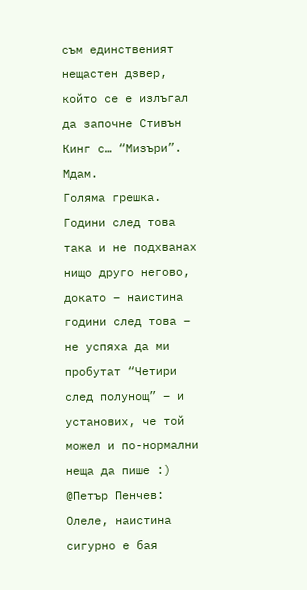съм единственият нещастен дзвер, който се е излъгал да започне Стивън Кинг с… “Мизъри”.
Мдам.
Голяма грешка.
Години след това така и не подхванах нищо друго негово, докато – наистина години след това – не успяха да ми пробутат “Четири след полунощ” – и установих, че той можел и по-нормални неща да пише :)
@Петър Пенчев: Олеле, наистина сигурно е бая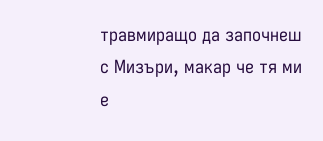травмиращо да започнеш с Мизъри, макар че тя ми е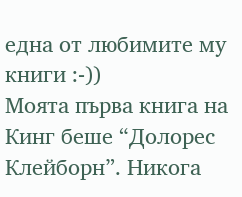една от любимите му книги :-))
Моята първа книга на Кинг беше “Долорес Клейборн”. Никога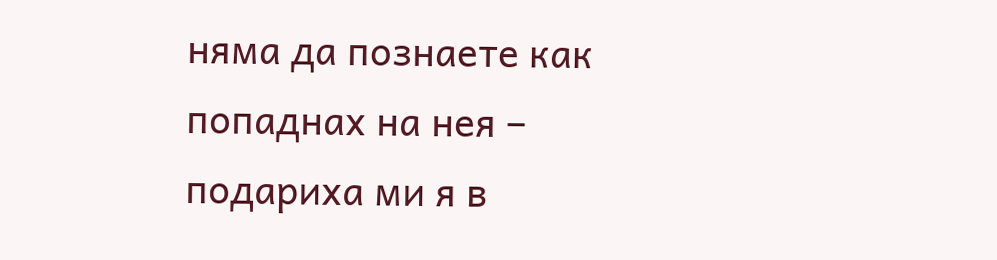няма да познаете как попаднах на нея – подариха ми я в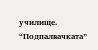училище.
“Подпалвачката”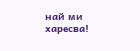най ми харесва!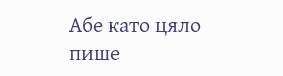Абе като цяло пише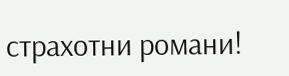страхотни романи!